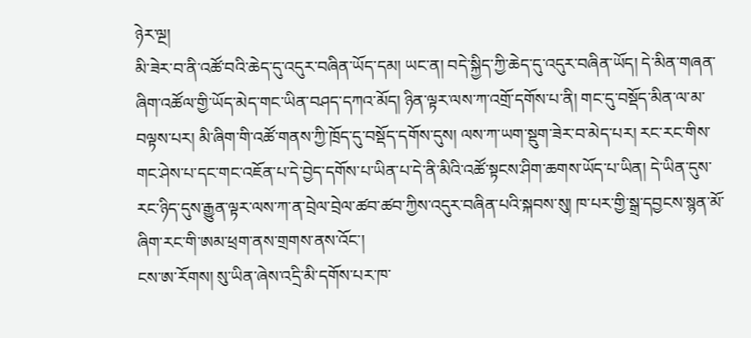ཉེར་ལྔ།
མི་ཟེར་བ་ནི་འཚོ་བའི་ཆེད་དུ་འདུར་བཞིན་ཡོད་དམ། ཡང་ན། བདེ་སྐྱིད་ཀྱི་ཆེད་དུ་འདུར་བཞིན་ཡོད། དེ་མིན་གཞན་ཞིག་འཚོལ་གྱི་ཡོད་མེད་གང་ཡིན་བཤད་དཀའ་མོད། ཉིན་ལྟར་ལས་ཀ་འགྲོ་དགོས་པ་ནི། གང་དུ་བསྡོད་མིན་ལ་མ་བལྟས་པར། མི་ཞིག་གི་འཚོ་གནས་ཀྱི་ཁྲོད་དུ་བསྡོད་དགོས་དུས། ལས་ཀ་ཡག་སྡུག་ཟེར་བ་མེད་པར། རང་རང་གིས་གང་ཤེས་པ་དང་གང་འཇོན་པ་དེ་བྱེད་དགོས་པ་ཡིན་པ་དེ་ནི་མིའི་འཚོ་སྟངས་ཤིག་ཆགས་ཡོད་པ་ཡིན། དེ་ཡིན་དུས་རང་ཉིད་དུས་རྒྱུན་ལྟར་ལས་ཀ་ན་བྲེལ་བྲེལ་ཚབ་ཚབ་ཀྱིས་འདུར་བཞིན་པའི་སྐབས་སུ། ཁ་པར་གྱི་སྒྲ་དབྱངས་སྙན་མོ་ཞིག་རང་གི་ཨམ་ཕྲག་ནས་གྲགས་ནས་འོང་།
ངས་ཨ་རོགས། སུ་ཡིན་ཞེས་འདྲི་མི་དགོས་པར་ཁ་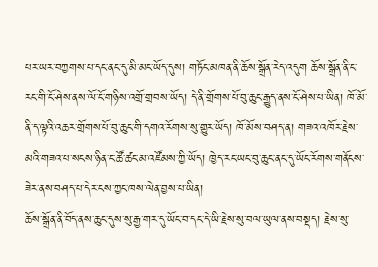པར་ཡར་བཀྱགས་པ་དང་ནང་དུ་མི་མང་ཡོད་དུས། གཏོང་མཁན་ནི་ཆོས་སྒྲོན་རེད་འདུག ཆོས་སྒྲོན་ནི་ང་རང་གི་ངོ་ཤེས་ནས་ལོ་ངོ་གཉིས་འགྲོ་གྲབས་ཡོད། དེ་ནི་གྲོགས་པོ་བུ་ཆུང་རྒྱུད་ནས་ངོ་ཤེས་པ་ཡིན། ཁོ་མོ་ནི་ད་ལྟའི་འཆར་གྲོགས་པོ་བུ་ཆུང་གི་དགའ་རོགས་སུ་གྱུར་ཡོད། ཁོ་མོས་བཤད་ན། གཟའ་འཁོར་རྗེས་མའི་གཟའ་པ་སངས་ཉིན་ང་ཚོ་ཚང་མ་འཛོམས་ཀྱི་ཡོད། ཁྱེད་རང་ཡང་བུ་ཆུང་ནང་དུ་ཡོང་རོགས་གནོངས་ཟེར་ནས་བཤད་པ་དེར་ངས་ཀྱང་ཁས་ལེན་བྱས་པ་ཡིན།
ཆོས་སྒྲོན་ནི་བོད་ནས་ཆུང་དུས་སུ་རྒྱ་གར་དུ་ཡོང་བ་དང་དེ་ཡི་རྗེས་སུ་བལ་ཡུལ་ནས་བསྡད། རྗེས་སུ་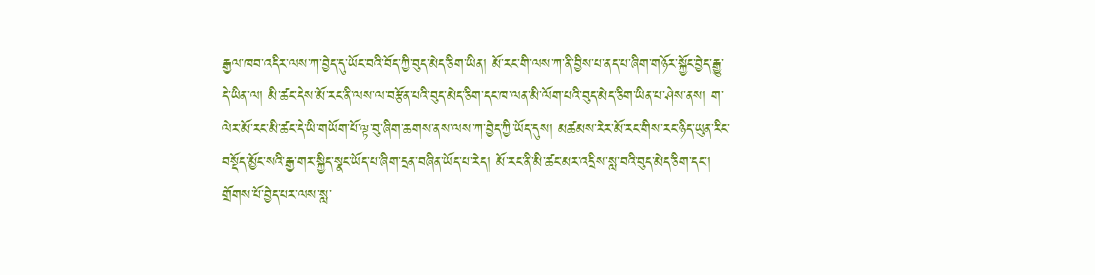རྒྱལ་ཁབ་འདིར་ལས་ཀ་བྱེད་དུ་ཡོང་བའི་བོད་ཀྱི་བུད་མེད་ཅིག་ཡིན། མོ་རང་གི་ལས་ཀ་ནི་བྱིས་པ་ནད་པ་ཞིག་གཉོར་སྐྱོང་བྱེད་རྒྱུ་དེ་ཡིན་ལ། མི་ཚང་དེས་མོ་རང་ནི་ལས་ལ་བརྩོན་པའི་བུད་མེད་ཅིག་དང་ཁ་ལན་མི་ལོག་པའི་བུད་མེད་ཅིག་ཡིན་པ་ཤེས་ནས། ག་ལེར་མོ་རང་མི་ཚང་དེ་ཡི་གཡོག་པོ་ལྟ་བུ་ཞིག་ཆགས་ནས་ལས་ཀ་བྱེད་ཀྱི་ཡོད་དུས། མཚམས་རེར་མོ་རང་གིས་རང་ཉིད་ཡུན་རིང་བསྡོད་མྱོང་སའི་རྒྱ་གར་སྐྱིད་སྣང་ཡོད་པ་ཞིག་དྲན་བཞིན་ཡོད་པ་རེད། མོ་རང་ནི་མི་ཚང་མར་འདྲིས་སླ་བའི་བུད་མེད་ཅིག་དང་། གྲོགས་པོ་བྱེད་པར་ལས་སླ་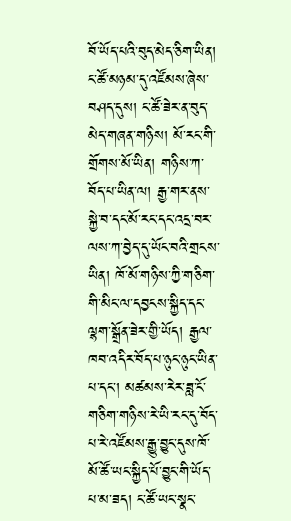བོ་ཡོད་པའི་བུད་མེད་ཅིག་ཡིན།
ང་ཚོ་མཉམ་དུ་འཛོམས་ཞེས་བཤད་དུས། ང་ཚོ་ཟེར་ན་བུད་མེད་གཞན་གཉིས། མོ་རང་གི་གྲོགས་མོ་ཡིན། གཉིས་ཀ་བོད་པ་ཡིན་ལ། རྒྱ་གར་ནས་སྐྱེ་བ་དང་མོ་རང་དང་འདྲ་བར་ལས་ཀ་བྱེད་དུ་ཡོང་བའི་གྲངས་ཡིན། ཁོ་མོ་གཉིས་ཀྱི་གཅིག་གི་མིང་ལ་དབྱངས་སྐྱིད་དང་ལྷག་སྒྲོན་ཟེར་གྱི་ཡོད། རྒྱལ་ཁབ་འདིར་བོད་པ་ཉུང་ཉུང་ཡིན་པ་དང་། མཚམས་རེར་ཟླ་ངོ་གཅིག་གཉིས་རེ་ཡི་རང་དུ་བོད་པ་རེ་འཛོམས་རྒྱུ་བྱུང་དུས་ཁོ་མོ་ཚོ་ཡང་སྐྱིད་པོ་བྱུང་གི་ཡོད་པ་མ་ཟད། ང་ཚོ་ཡང་སྣང་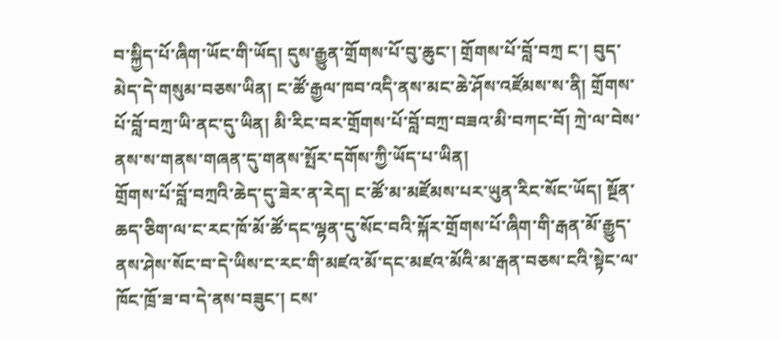བ་སྐྱིད་པོ་ཞིག་ཡོང་གི་ཡོད། དུས་རྒྱུན་གྲོགས་པོ་བུ་ཆུང་། གྲོགས་པོ་བློ་བཀྲ ང་། བུད་མེད་དེ་གསུམ་བཅས་ཡིན། ང་ཚོ་རྒྱལ་ཁབ་འདི་ནས་མང་ཆེ་ཤོས་འཛོམས་ས་ནི། གྲོགས་པོ་བློ་བཀྲ་ཡི་ནང་དུ་ཡིན། མི་རིང་བར་གྲོགས་པོ་བློ་བཀྲ་བཟའ་མི་བཀང་བོ། ཀྲེ་ལ་བེས་ནས་ས་གནས་གཞན་དུ་གནས་སྤོར་དགོས་ཀྱི་ཡོད་པ་ཡིན།
གྲོགས་པོ་བློ་བཀྲའི་ཆེད་དུ་ཟེར་ན་རེད། ང་ཚོ་མ་མཛོམས་པར་ཡུན་རིང་སོང་ཡོད། སྔོན་ཆད་ཅིག་ལ་ང་རང་ཁོ་མོ་ཚོ་དང་ལྷན་དུ་སོང་བའི་སྐོར་གྲོགས་པོ་ཞིག་གི་རྒན་མོ་རྒྱུད་ནས་ཤེས་སོང་བ་དེ་ཡིས་ང་རང་གི་མཛའ་མོ་དང་མཛའ་མོའི་མ་རྒན་བཅས་ངའི་སྟེང་ལ་ཁོང་ཁྲོ་ཟ་བ་དེ་ནས་བཟུང་། ངས་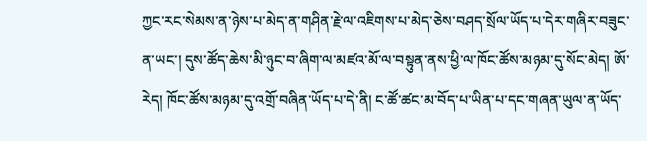ཀྱང་རང་སེམས་ན་ཉེས་པ་མེད་ན་གཤིན་རྗེ་ལ་འཇིགས་པ་མེད་ཅེས་བཤད་སྲོལ་ཡོད་པ་དེར་གཞིར་བཟུང་ན་ཡང་། དུས་ཚོད་ཆེས་མི་ཉུང་བ་ཞིག་ལ་མཛའ་མོ་ལ་བསྟུན་ནས་ཕྱི་ལ་ཁོང་ཚོས་མཉམ་དུ་སོང་མེད། ཨོ་རེད། ཁོང་ཚོས་མཉམ་དུ་འགྲོ་བཞིན་ཡོད་པ་དེ་ནི། ང་ཚོ་ཚང་མ་བོད་པ་ཡིན་པ་དང་གཞན་ཡུལ་ན་ཡོད་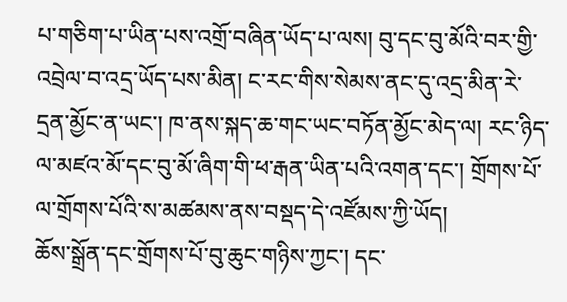པ་གཅིག་པ་ཡིན་པས་འགྲོ་བཞིན་ཡོད་པ་ལས། བུ་དང་བུ་མོའི་བར་གྱི་འབྲེལ་བ་འདྲ་ཡོད་པས་མིན། ང་རང་གིས་སེམས་ནང་དུ་འདྲ་མིན་རེ་དྲན་མྱོང་ན་ཡང་། ཁ་ནས་སྐད་ཆ་གང་ཡང་བཏོན་མྱོང་མེད་ལ། རང་ཉིད་ལ་མཛའ་མོ་དང་བུ་མོ་ཞིག་གི་ཕ་རྒན་ཡིན་པའི་འགན་དང་། གྲོགས་པོ་ལ་གྲོགས་པོའི་ས་མཚམས་ནས་བསྡད་དེ་འཛོམས་ཀྱི་ཡོད།
ཆོས་སྒྲོན་དང་གྲོགས་པོ་བུ་ཆུང་གཉིས་ཀྱང་། དང་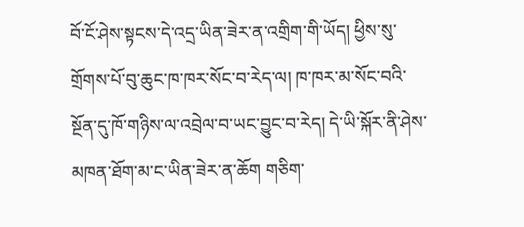བོ་ངོ་ཤེས་སྟངས་དེ་འདྲ་ཡིན་ཟེར་ན་འགྲིག་གི་ཡོད། ཕྱིས་སུ་གྲོགས་པོ་བུ་ཆུང་ཁ་ཁར་སོང་བ་རེད་ལ། ཁ་ཁར་མ་སོང་བའི་སྔོན་དུ་ཁོ་གཉིས་ལ་འབྲེལ་བ་ཡང་བྱུང་བ་རེད། དེ་ཡི་སྐོར་ནི་ཤེས་མཁན་ཐོག་མ་ང་ཡིན་ཟེར་ན་ཆོག གཅིག་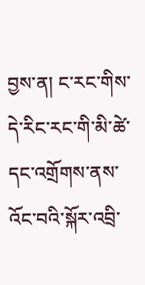བྱས་ན། ང་རང་གིས་དེ་རིང་རང་གི་མི་ཚེ་དང་འགྲོགས་ནས་འོང་བའི་སྐོར་འབྲི་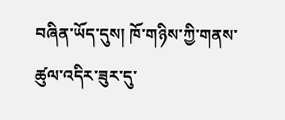བཞིན་ཡོད་དུས། ཁོ་གཉིས་ཀྱི་གནས་ཚུལ་འདིར་ཟུར་དུ་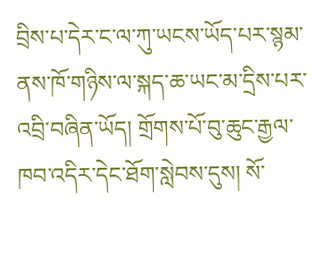བྲིས་པ་དེར་ང་ལ་ཀུ་ཡངས་ཡོད་པར་སྙམ་ནས་ཁོ་གཉིས་ལ་སྐད་ཆ་ཡང་མ་དྲིས་པར་འབྲི་བཞིན་ཡོད། གྲོགས་པོ་བུ་ཆུང་རྒྱལ་ཁབ་འདིར་དེང་ཐོག་སླེབས་དུས། སོ་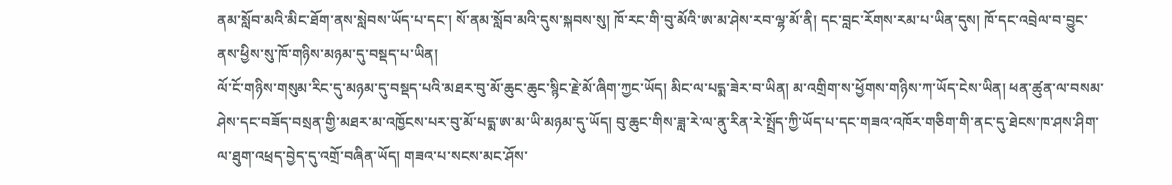ནམ་སློབ་མའི་མིང་ཐོག་ནས་སླེབས་ཡོད་པ་དང་། སོ་ནམ་སློབ་མའི་དུས་སྐབས་སུ། ཁོ་རང་གི་བུ་མོའི་ཨ་མ་ཤེས་རབ་ལྷ་མོ་ནི། དང་བླང་རོགས་རམ་པ་ཡིན་དུས། ཁོ་དང་འབྲེལ་བ་བྱུང་ནས་ཕྱིས་སུ་ཁོ་གཉིས་མཉམ་དུ་བསྡད་པ་ཡིན།
ལོ་ངོ་གཉིས་གསུམ་རིང་དུ་མཉམ་དུ་བསྡད་པའི་མཐར་བུ་མོ་ཆུང་ཆུང་སྙིང་རྗེ་མོ་ཞིག་ཀྱང་ཡོད། མིང་ལ་པདྨ་ཟེར་བ་ཡིན། མ་འགྲིག་ས་ཕྱོགས་གཉིས་ཀ་ཡོད་ངེས་ཡིན། ཕན་ཚུན་ལ་བསམ་ཤེས་དང་བཟོད་བསྲན་གྱི་མཐར་མ་འཁྱོངས་པར་བུ་མོ་པདྨ་ཨ་མ་ཡི་མཉམ་དུ་ཡོད། བུ་ཆུང་གིས་ཟླ་རེ་ལ་ནུ་རིན་རེ་སྤྲོད་ཀྱི་ཡོད་པ་དང་གཟའ་འཁོར་གཅིག་གི་ནང་དུ་ཐེངས་ཁ་ཤས་ཤིག་ལ་ཐུག་འཕྲད་བྱེད་དུ་འགྲོ་བཞིན་ཡོད། གཟའ་པ་སངས་མང་ཤོས་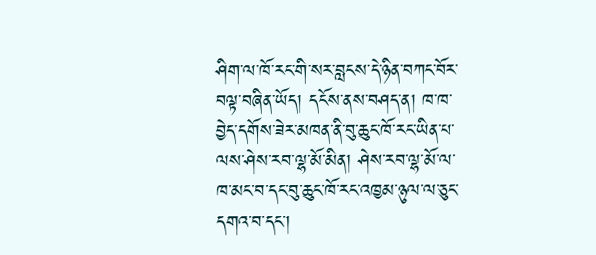ཤིག་ལ་ཁོ་རང་གི་སར་བླངས་དེ་ཉིན་བཀང་བོར་བལྟ་བཞིན་ཡོད། དངོས་ནས་བཤད་ན། ཁ་ཁ་བྱེད་དགོས་ཟེར་མཁན་ནི་བུ་ཆུང་ཁོ་རང་ཡིན་པ་ལས་ཤེས་རབ་ལྷ་མོ་མིན། ཤེས་རབ་ལྷ་མོ་ལ་ཁ་མང་བ་དང་བུ་ཆུང་ཁོ་རང་འཁྱམ་ཉུལ་ལ་ཅུང་དགའ་བ་དང་།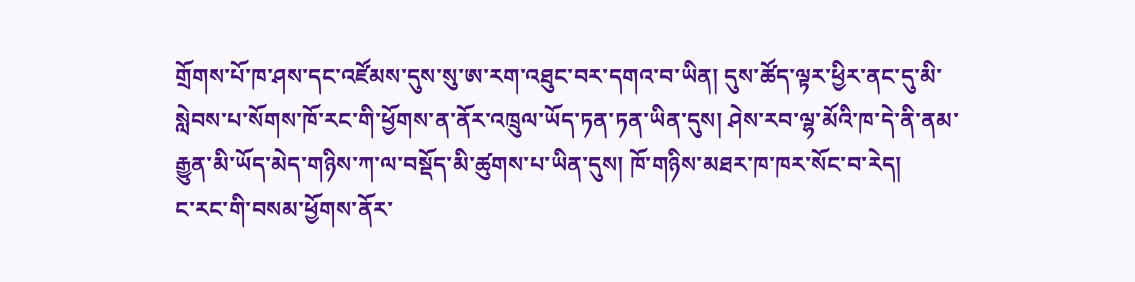གྲོགས་པོ་ཁ་ཤས་དང་འཛོམས་དུས་སུ་ཨ་རག་འཐུང་བར་དགའ་བ་ཡིན། དུས་ཚོད་ལྟར་ཕྱིར་ནང་དུ་མི་སླེབས་པ་སོགས་ཁོ་རང་གི་ཕྱོགས་ན་ནོར་འཁྲུལ་ཡོད་ཏན་ཏན་ཡིན་དུས། ཤེས་རབ་ལྷ་མོའི་ཁ་དེ་ནི་ནམ་རྒྱུན་མི་ཡོད་མེད་གཉིས་ཀ་ལ་བསྡོད་མི་ཚུགས་པ་ཡིན་དུས། ཁོ་གཉིས་མཐར་ཁ་ཁར་སོང་བ་རེད།
ང་རང་གི་བསམ་ཕྱོགས་ནོར་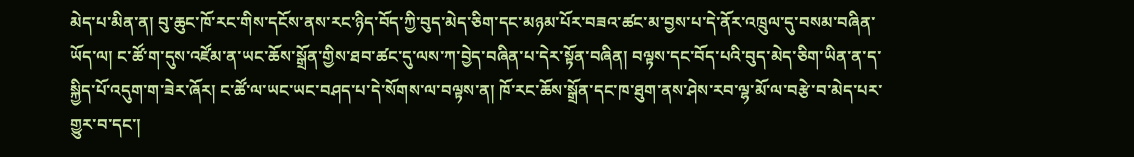མེད་པ་མིན་ན། བུ་ཆུང་ཁོ་རང་གིས་དངོས་ནས་རང་ཉིད་བོད་ཀྱི་བུད་མེད་ཅིག་དང་མཉམ་པོར་བཟའ་ཚང་མ་བྱས་པ་དེ་ནོར་འཁྲུལ་དུ་བསམ་བཞིན་ཡོད་ལ། ང་ཚོ་ག་དུས་འཛོམ་ན་ཡང་ཆོས་སྒྲོན་གྱིས་ཐབ་ཚང་དུ་ལས་ཀ་བྱེད་བཞིན་པ་དེར་སྟོན་བཞིན། བལྟས་དང་བོད་པའི་བུད་མེད་ཅིག་ཡིན་ན་ད་སྐྱིད་པོ་འདུག་ག་ཟེར་ཞོར། ང་ཚོ་ལ་ཡང་ཡང་བཤད་པ་དེ་སོགས་ལ་བལྟས་ན། ཁོ་རང་ཆོས་སྒྲོན་དང་ཁ་ཐུག་ནས་ཤེས་རབ་ལྷ་མོ་ལ་བརྩེ་བ་མེད་པར་གྱུར་བ་དང་།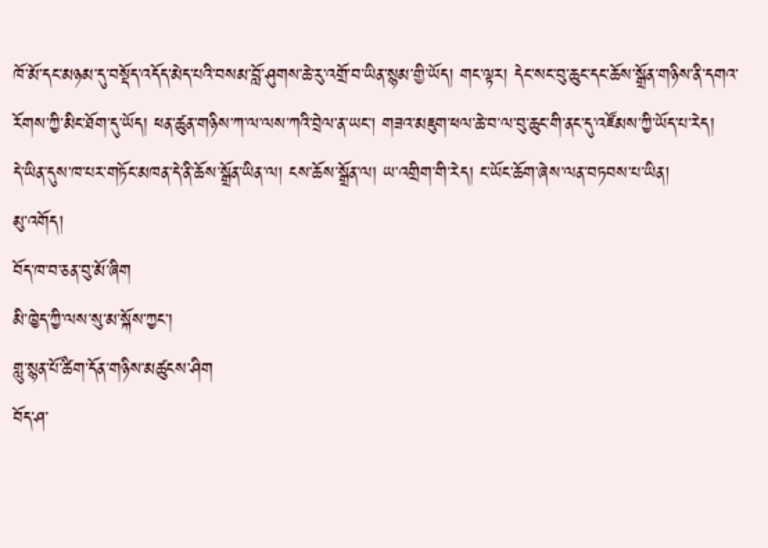ཁོ་མོ་དང་མཉམ་དུ་བསྡོད་འདོད་མེད་པའི་བསམ་བློ་ཤུགས་ཆེ་རུ་འགྲོ་བ་ཡིན་སྙམ་གྱི་ཡོད། གང་ལྟར། དེང་སང་བུ་ཆུང་དང་ཆོས་སྒྲོན་གཉིས་ནི་དགའ་རོགས་ཀྱི་མིང་ཐོག་དུ་ཡོད། ཕན་ཚུན་གཉིས་ཀ་ལ་ལས་ཀའི་བྲེལ་ན་ཡང་། གཟའ་མཇུག་ཕལ་ཆེ་བ་ལ་བུ་ཆུང་གི་ནང་དུ་འཛོམས་ཀྱི་ཡོད་པ་རེད།
དེ་ཡིན་དུས་ཁ་པར་གཏོང་མཁན་དེ་ནི་ཆོས་སྒྲོན་ཡིན་ལ། ངས་ཆོས་སྒྲོན་ལ། ཡ་འགྲིག་གི་རེད། ང་ཡོང་ཆོག་ཞེས་ལན་བཏབས་པ་ཡིན།
མུ་འགོད།
བོད་ཁ་བ་ཅན་བུ་མོ་ཞིག
མི་ཁྱེད་ཀྱི་ལས་སུ་མ་སྐོས་ཀྱང་།
གླུ་སྙན་པོ་ཚིག་དོན་གཉིས་མཚུངས་ཤིག
བོད་ཤ་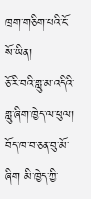ཁྲག་གཅིག་པའི་ངོ་སོ་ཡིན།
ཅོ་རི་བའི་གླུ་མ་འདིའི་གླུ་ཞིག་ཁྱེད་ལ་ཕུལ། བོད་ཁ་བ་ཅན་བུ་མོ་ཞིག མི་ཁྱེད་ཀྱི་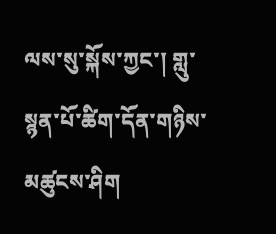ལས་སུ་སྐོས་ཀྱང་། གླུ་སྙན་པོ་ཚིག་དོན་གཉིས་མཚུངས་ཤིག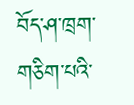བོད་ཤ་ཁྲག་གཅིག་པའི་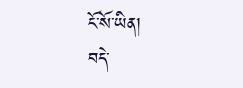ངོ་སོ་ཡིན།
བདེ་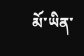མོ་ཡིན་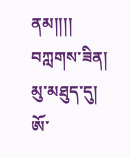ནམ།།།།
བཀླགས་ཟིན། མུ་མཐུད་དུ།
ཨོ་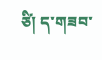ཙི། ད་གཟབ་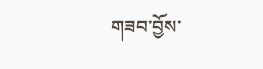གཟབ་བྱོས་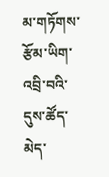མ་གཏོགས་རྩོམ་ཡིག་འབྲི་བའི་དུས་ཚོད་མེད་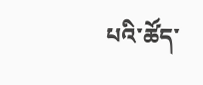པའི་ཚོད་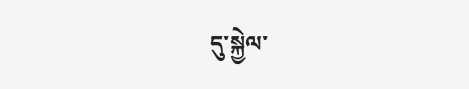དུ་སྐྱེལ་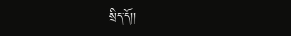སྲིད་དོ།།